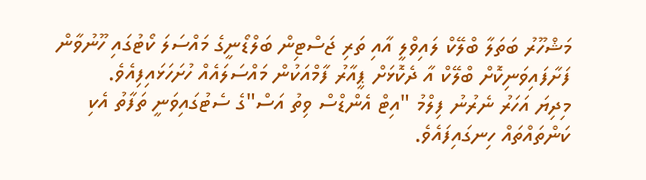މަޝްހޫރު ބަތަލާ ބްލޭކް ލައިވްލީ އާއި ތަރި ޖަސްޓިން ބަލްޑޯނީގެ މައްސަލަ ކޯޓުގައި ހޫނުވާން ފަށާފައިވަނިކޮށް ބްލޭކް އާ ދެކޮޅަށް ޕީއާރު ފާމްއަކުން މައްސަލައެއް ހުށަހަޅައިފިއެވެ.
މިދިޔަ އަހަރު ނެރުނު ފިލްމު "އިޓް އެންޑްސް ވިތު އަސް"ގެ ސެޓުގައިވަނީ ތަފާތު އެކި ކަންތައްތައް ހިނގައިފައެވެ.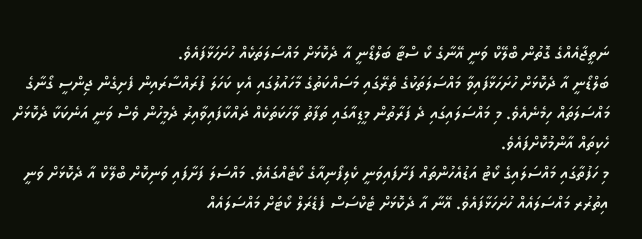ނަތީޖާއެއްގެ ގޮތުން ބްލޭކް ވަނީ އޭނާގެ ކޯ ސްޓާ ބަލްޑޯނީ އާ ދެކޮޅަށް މައްސަލަތަކެއް ހުށަހަޅާފައެވެ.
ބަލްޑޯނީ އާ ދެކޮޅަށް ހުށަހަޅާފައިވާ މައްސަލަތަކުގެ ތެރޭގައި މަސައްކަތުގެ މާހައުލުގައި އެކި ކަހަލަ ފުރައްސާރައިން ފެށިގެން ޖިންސީ ގޯނާގެ މައްސަލަތައް ހިމެނެއެވެ. މި މައްސަލައިގައި ދެ ފަރާތުން މީޑިއާގައި ތަފާތު ވާހަކަތަކެއް ދައްކާފައިވާއިރު ދެމީހުން ވެސް ވަނީ އަނެކަކާ ދެކޮޅަށް ހެކިތައް އާންމުކޮށްފައެވެ.
މި ހަފުތާގައި މައްސަލައިގެ ކޯޓު އަޑުއެހުންތައް ފަށާފައިވަނީ ކެލިފޯނިއާގެ ކޯޓެއްގައެވެ. މައްސަލަ ފަށާފައި ވަނިކޮށް ބްލޭކް އާ ދެކޮޅަށް ވަނީ އިތުރުރ މައްސަލައެއް ހުށަހަޅާފައެވެ. އޭނާ އާ ދެކޮޅަށް ޓެކްސަސް ފެޑެރަލް ކޯޓަށް މައްސަލައެއް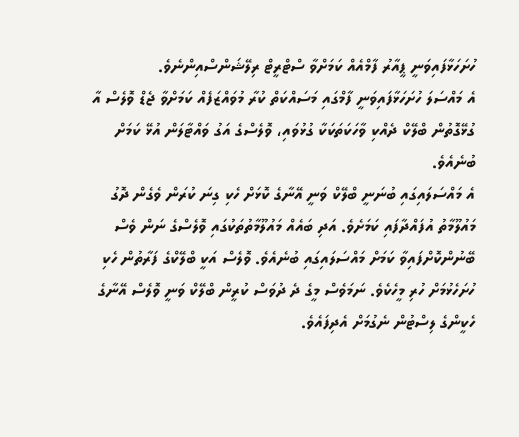ހުށަހަޅާފައިވަނީ ޕީއާރު ފާމްއެއް ކަމަށްވާ ސްޓްރީޓް ރިލޭޝަންސްއިންނެވެ.
އެ މައްސަލަ ހުށަހަޅާފައިވަނީ ފާމްގައި މަސައްކަތް ކުރާ މުވައްޒަފެއް ކަމަށްވާ ޖެޑް ވޮލެސް އާ ގުޅޭގޮތުން ބްލޭކް ދެއްކި ވާހަކަތަކަކާ ގުޅުވައި، ވޮލެސްގެ އަގު ވައްޓާލަން އުޅޭ ކަމަށް ބުނެއެވެ.
އެ މައްސަލައިގައި ބުނަނީ ބްލޭކް ވަނީ އޭނާގެ ކޮޅަށް ހެކި ގިނަ ކުރަން ވެގެން ދޮގު މައުލޫމާތު އުފައްދާފައި ކަމަށެވެ. އަދި ބައެއް މައުލޫމާތުތަކުގައި ވޮލެސްގެ ނަން ވެސް ބޭނުންކޮށްފައިވާ ކަމަށް މައްސަލައިގައި ބުނެއެވެ. ވޮލެސް އަކީ ބްލޭކްގެ ފަރާތުން ހެކި ހުށަހެޅުމަށް ހުރި މީހެކެވެ. ނަމަވެސް މީގެ ދެ ދުވަސް ކުރީން ބްލޭކް ވަނީ ވޮލެސް އޭނާގެ ހެކީންގެ ލިސްޓުން ނެގުމަށް އެދިފައެވެ.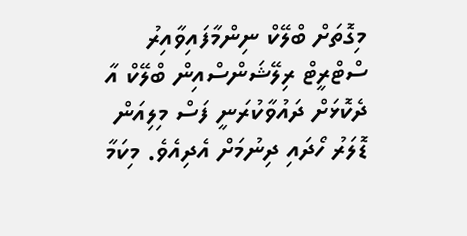މިގޮތަށް ބްލޭކް ނިންމާފައިވާއިރު ސްޓްރީޓް ރިލޭޝަންސްއިން ބްލޭކް އާ ދެކޮޅަށް ދައުވާކުރަނީ ފަސް މިލިއަން ޑޮލަރު ހޯދައި ދިނުމަށް އެދިއެވެ. މިކަމާ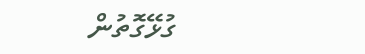ގުޅޭގޮތުން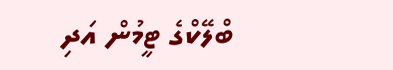ބްލޭކްގެ ޓީމުން އަދި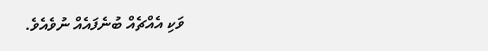ވަކި އެއްޗެއް ބުނެފައެއް ނުވެއެވެ.